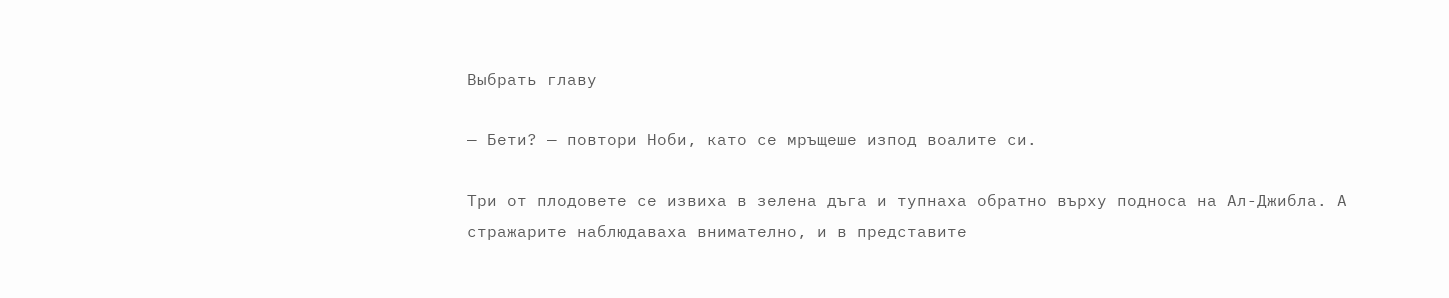Выбрать главу

— Бети? — повтори Ноби, като се мръщеше изпод воалите си.

Три от плодовете се извиха в зелена дъга и тупнаха обратно върху подноса на Ал-Джибла. А стражарите наблюдаваха внимателно, и в представите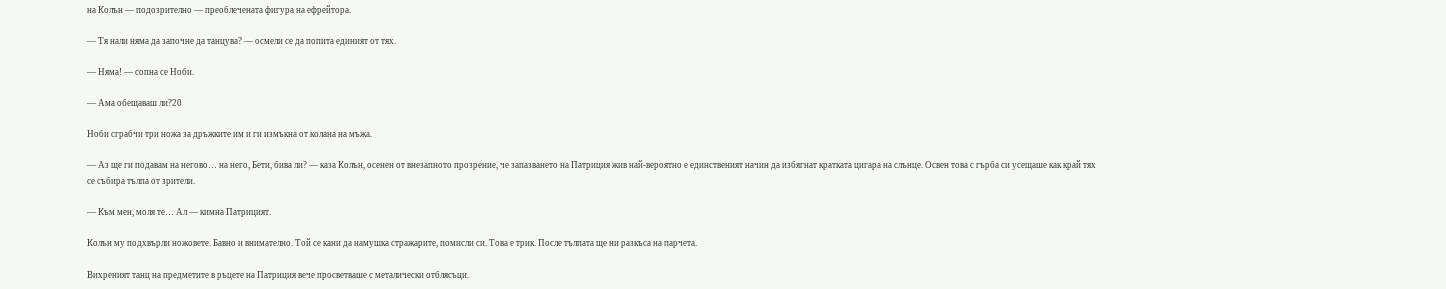на Колън — подозрително — преоблечената фигура на ефрейтора.

— Тя нали няма да започне да танцува? — осмели се да попита единият от тях.

— Няма! — сопна се Ноби.

— Ама обещаваш ли?20

Ноби сграбчи три ножа за дръжките им и ги измъкна от колана на мъжа.

— Аз ще ги подавам на негово… на него, Бети, бива ли? — каза Колън, осенен от внезапното прозрение, че запазването на Патриция жив най-вероятно е единственият начин да избягнат кратката цигара на слънце. Освен това с гърба си усещаше как край тях се събира тълпа от зрители.

— Към мен, моля те… Ал — кимна Патрицият.

Колън му подхвърли ножовете. Бавно и внимателно. Той се кани да намушка стражарите, помисли си. Това е трик. После тълпата ще ни разкъса на парчета.

Вихреният танц на предметите в ръцете на Патриция вече просветваше с металически отблясъци.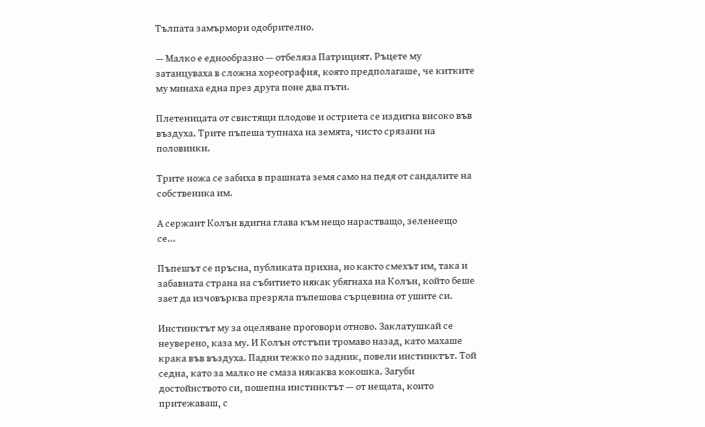Тълпата замърмори одобрително.

— Малко е еднообразно — отбеляза Патрицият. Ръцете му затанцуваха в сложна хореография, която предполагаше, че китките му минаха една през друга поне два пъти.

Плетеницата от свистящи плодове и остриета се издигна високо във въздуха. Трите пъпеша тупнаха на земята, чисто срязани на половинки.

Трите ножа се забиха в прашната земя само на педя от сандалите на собственика им.

А сержант Колън вдигна глава към нещо нарастващо, зеленеещо се…

Пъпешът се пръсна, публиката прихна, но както смехът им, така и забавната страна на събитието някак убягнаха на Колън, който беше зает да изчовърква презряла пъпешова сърцевина от ушите си.

Инстинктът му за оцеляване проговори отново. Заклатушкай се неуверено, каза му. И Колън отстъпи тромаво назад, като махаше крака във въздуха. Падни тежко по задник, повели инстинктът. Той седна, като за малко не смаза някаква кокошка. Загуби достойнството си, пошепна инстинктът — от нещата, които притежаваш, с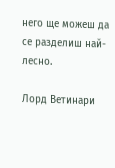него ще можеш да се разделиш най-лесно.

Лорд Ветинари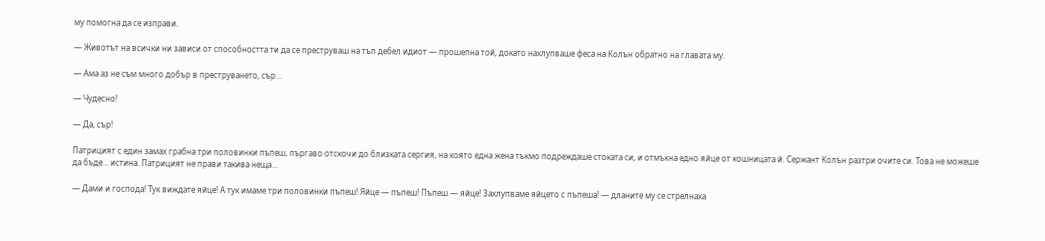му помогна да се изправи.

— Животът на всички ни зависи от способността ти да се преструваш на тъп дебел идиот — прошепна той, докато нахлупваше феса на Колън обратно на главата му.

— Ама аз не съм много добър в преструването, сър…

— Чудесно!

— Да, сър!

Патрицият с един замах грабна три половинки пъпеш, пъргаво отскочи до близката сергия, на която една жена тъкмо подреждаше стоката си, и отмъкна едно яйце от кошницата й. Сержант Колън разтри очите си. Това не можеше да бъде… истина. Патрицият не прави такива неща…

— Дами и господа! Тук виждате яйце! А тук имаме три половинки пъпеш! Яйце — пъпеш! Пъпеш — яйце! Захлупваме яйцето с пъпеша! — дланите му се стрелнаха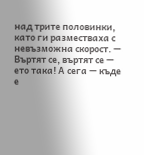над трите половинки, като ги разместваха с невъзможна скорост. — Въртят се, въртят се — ето така! А сега — къде е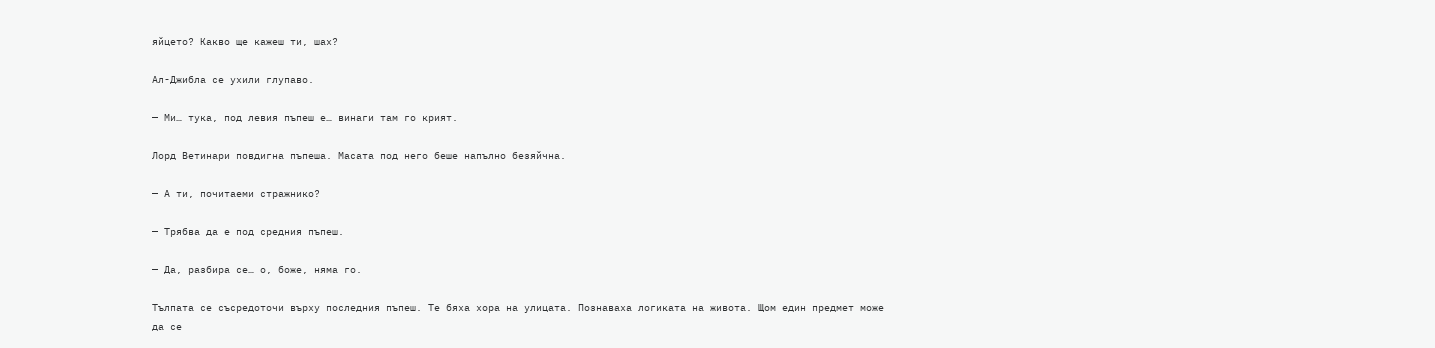яйцето? Какво ще кажеш ти, шах?

Ал-Джибла се ухили глупаво.

— Ми… тука, под левия пъпеш е… винаги там го крият.

Лорд Ветинари повдигна пъпеша. Масата под него беше напълно безяйчна.

— А ти, почитаеми стражнико?

— Трябва да е под средния пъпеш.

— Да, разбира се… о, боже, няма го.

Тълпата се съсредоточи върху последния пъпеш. Те бяха хора на улицата. Познаваха логиката на живота. Щом един предмет може да се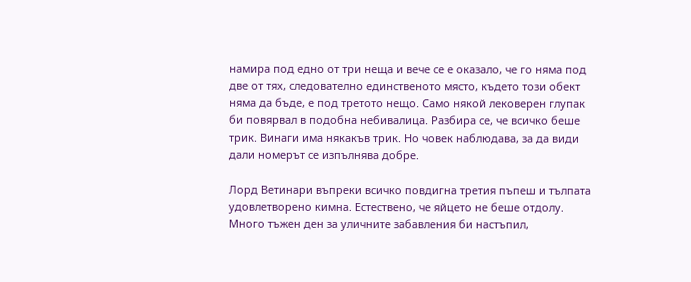намира под едно от три неща и вече се е оказало, че го няма под две от тях, следователно единственото място, където този обект няма да бъде, е под третото нещо. Само някой лековерен глупак би повярвал в подобна небивалица. Разбира се, че всичко беше трик. Винаги има някакъв трик. Но човек наблюдава, за да види дали номерът се изпълнява добре.

Лорд Ветинари въпреки всичко повдигна третия пъпеш и тълпата удовлетворено кимна. Естествено, че яйцето не беше отдолу. Много тъжен ден за уличните забавления би настъпил,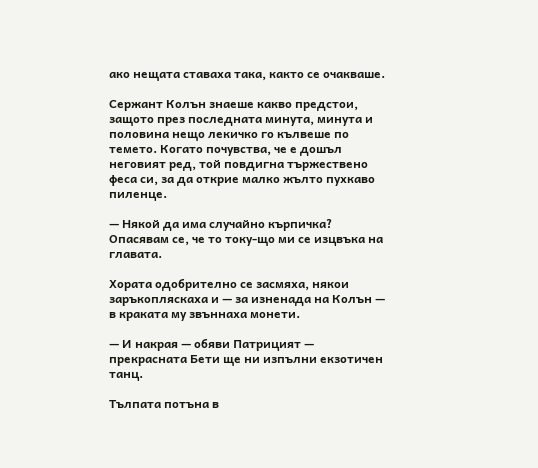ако нещата ставаха така, както се очакваше.

Сержант Колън знаеше какво предстои, защото през последната минута, минута и половина нещо лекичко го кълвеше по темето. Когато почувства, че е дошъл неговият ред, той повдигна тържествено феса си, за да открие малко жълто пухкаво пиленце.

— Някой да има случайно кърпичка? Опасявам се, че то току-що ми се изцвъка на главата.

Хората одобрително се засмяха, някои заръкопляскаха и — за изненада на Колън — в краката му звъннаха монети.

— И накрая — обяви Патрицият — прекрасната Бети ще ни изпълни екзотичен танц.

Тълпата потъна в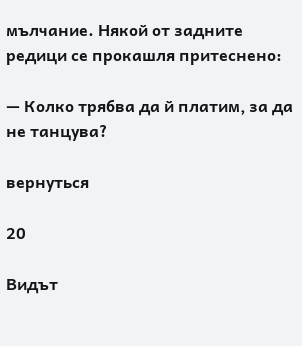мълчание. Някой от задните редици се прокашля притеснено:

— Колко трябва да й платим, за да не танцува?

вернуться

20

Видът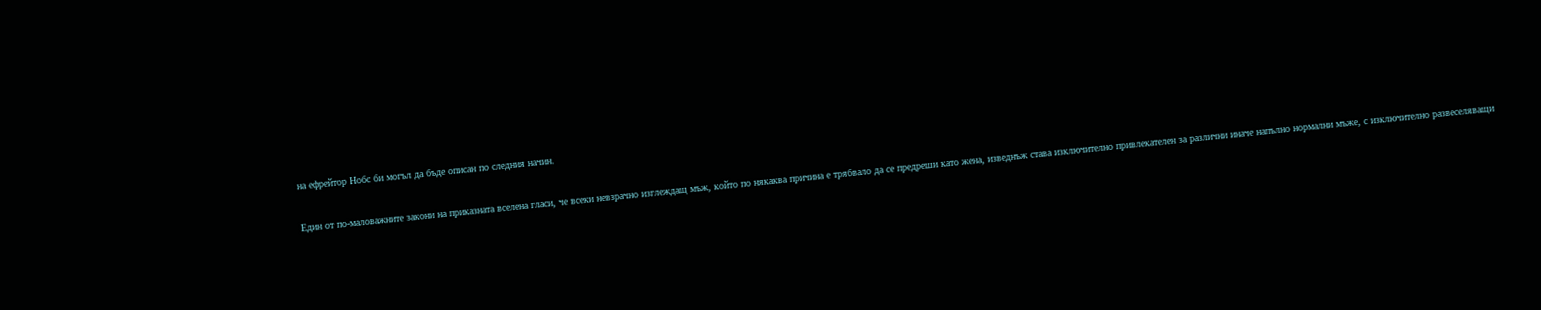на ефрейтор Нобс би могъл да бъде описан по следния начин.

Един от по-маловажните закони на приказната вселена гласи, че всеки невзрачно изглеждащ мъж, който по някаква причина е трябвало да се предреши като жена, изведнъж става изключително привлекателен за различни иначе напълно нормални мъже, с изключително развеселяващи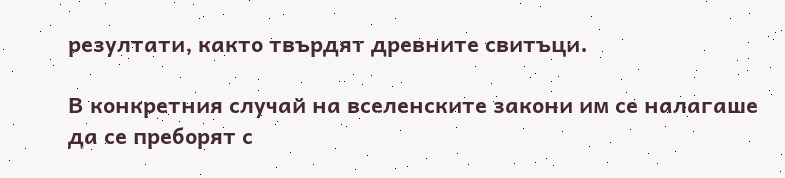резултати, както твърдят древните свитъци.

В конкретния случай на вселенските закони им се налагаше да се преборят с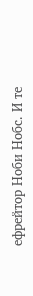ефрейтор Ноби Нобс. И те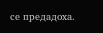се предадоха.